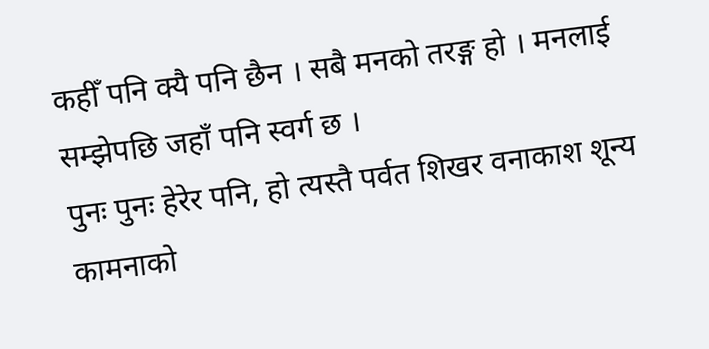कहीँ पनि क्यै पनि छैन । सबै मनको तरङ्ग हो । मनलाई सम्झेपछि जहाँ पनि स्वर्ग छ ।
पुनः पुनः हेरेर पनि, हो त्यस्तै पर्वत शिखर वनाकाश शून्य कामनाको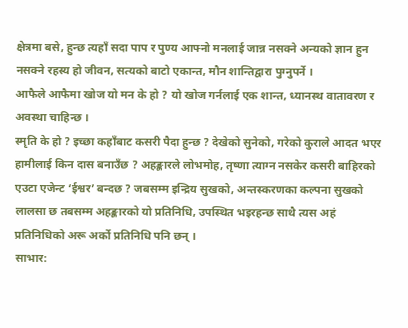क्षेत्रमा बसे, हुन्छ त्यहाँ सदा पाप र पुण्य आफ्नो मनलाई जान्न नसक्ने अन्यको ज्ञान हुन नसक्ने रहस्य हो जीवन, सत्यको बाटो एकान्त, मौन शान्तिद्वारा पुग्नुपर्ने ।
आफैले आफैमा खोज यो मन के हो ? यो खोज गर्नलाई एक शान्त, ध्यानस्थ वातावरण र अवस्था चाहिन्छ ।
स्मृति के हो ? इच्छा कहाँबाट कसरी पैदा हुन्छ ? देखेको सुनेको, गरेको कुराले आदत भएर हामीलाई किन दास बनाउँछ ? अहङ्कारले लोभमोह, तृष्णा त्याग्न नसकेर कसरी बाहिरको एउटा एजेन्ट ‘ईश्वर’ बन्दछ ? जबसम्म इन्द्रिय सुखको, अन्तस्करणका कल्पना सुखको लालसा छ तबसम्म अहङ्कारको यो प्रतिनिधि, उपस्थित भइरहन्छ साथै त्यस अहं प्रतिनिधिको अरू अर्को प्रतिनिधि पनि छन् ।
साभार: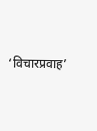‘विचारप्रवाह’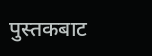पुस्तकबाट